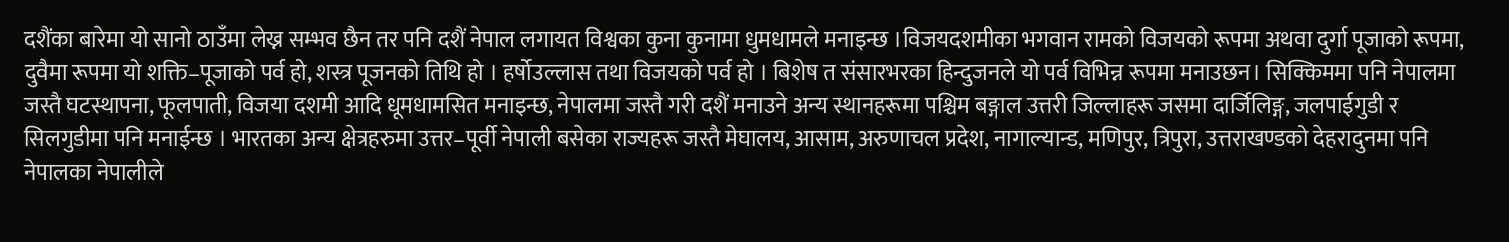दशैंका बारेमा यो सानो ठाउँमा लेख्न सम्भव छैन तर पनि दशैं नेपाल लगायत विश्वका कुना कुनामा धुमधामले मनाइन्छ ।विजयदशमीका भगवान रामको विजयको रूपमा अथवा दुर्गा पूजाको रूपमा, दुवैमा रूपमा यो शक्ति–पूजाको पर्व हो, शस्त्र पूजनको तिथि हो । हर्षोउल्लास तथा विजयको पर्व हो । बिशेष त संसारभरका हिन्दुजनले यो पर्व विभिन्न रूपमा मनाउछन। सिक्किममा पनि नेपालमा जस्तै घटस्थापना, फूलपाती, विजया दशमी आदि धूमधामसित मनाइन्छ, नेपालमा जस्तै गरी दशैं मनाउने अन्य स्थानहरूमा पश्चिम बङ्गाल उत्तरी जिल्लाहरू जसमा दार्जिलिङ्ग, जलपाईगुडी र सिलगुडीमा पनि मनाईन्छ । भारतका अन्य क्षेत्रहरुमा उत्तर–पूर्वी नेपाली बसेका राज्यहरू जस्तै मेघालय, आसाम, अरुणाचल प्रदेश, नागाल्यान्ड, मणिपुर, त्रिपुरा, उत्तराखण्डको देहरादुनमा पनि नेपालका नेपालीले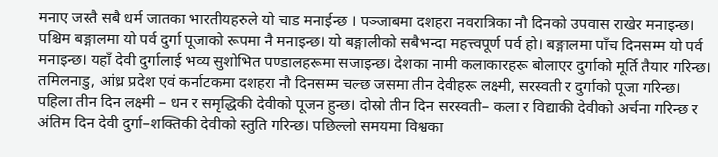मनाए जस्तै सबै धर्म जातका भारतीयहरुले यो चाड मनाईन्छ । पञ्जाबमा दशहरा नवरात्रिका नौ दिनको उपवास राखेर मनाइन्छ। पश्चिम बङ्गालमा यो पर्व दुर्गा पूजाको रूपमा नै मनाइन्छ। यो बङ्गालीको सबैभन्दा महत्त्वपूर्ण पर्व हो। बङ्गालमा पाँच दिनसम्म यो पर्व मनाइन्छ। यहाँ देवी दुर्गालाई भव्य सुशोभित पण्डालहरूमा सजाइन्छ। देशका नामी कलाकारहरू बोलाएर दुर्गाको मूर्ति तैयार गरिन्छ। तमिलनाडु, आंध्र प्रदेश एवं कर्नाटकमा दशहरा नौ दिनसम्म चल्छ जसमा तीन देवीहरू लक्ष्मी, सरस्वती र दुर्गाको पूजा गरिन्छ। पहिला तीन दिन लक्ष्मी – धन र समृद्धिकी देवीको पूजन हुन्छ। दोस्रो तीन दिन सरस्वती– कला र विद्याकी देवीको अर्चना गरिन्छ र अंतिम दिन देवी दुर्गा–शक्तिकी देवीको स्तुति गरिन्छ। पछिल्लो समयमा विश्वका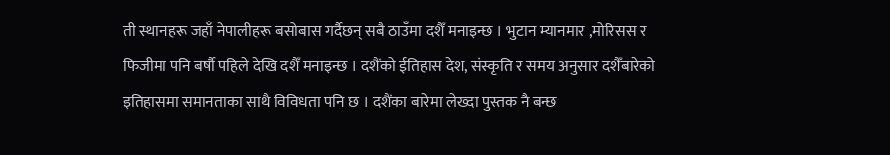ती स्थानहरू जहाँ नेपालीहरू बसोबास गर्दैछन् सबै ठाउँमा दशैँ मनाइन्छ । भुटान म्यानमार ,मोरिसस र फिजीमा पनि बर्षौ पहिले देखि दशैँ मनाइन्छ । दशैंको ईतिहास देश, संस्कृति र समय अनुसार दशैँबारेको इतिहासमा समानताका साथै विविधता पनि छ । दशैंका बारेमा लेख्दा पुस्तक नै बन्छ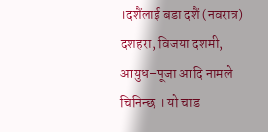।दशैंलाई बडा दशैं (नवरात्र) दशहरा, विजया दशमी, आयुध–पूजा आदि नामले चिनिन्छ । यो चाड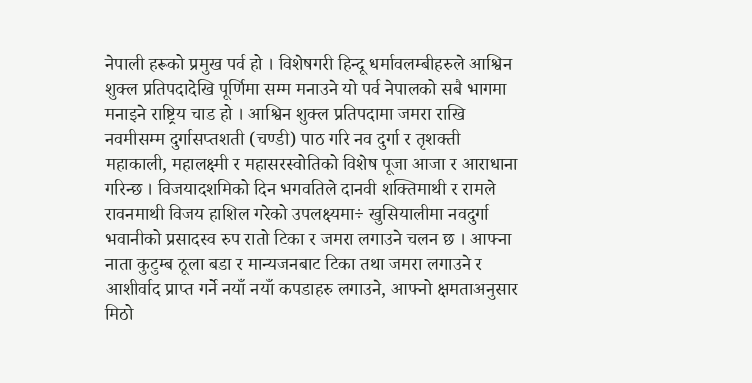नेपाली हरूको प्रमुख पर्व हो । विशेषगरी हिन्दू धर्मावलम्बीहरुले आश्विन शुक्ल प्रतिपदादेखि पूर्णिमा सम्म मनाउने यो पर्व नेपालको सबै भागमा मनाइने राष्ट्रिय चाड हो । आश्विन शुक्ल प्रतिपदामा जमरा राखि नवमीसम्म दुर्गासप्तशती (चण्डी) पाठ गरि नव दुर्गा र तृशक्ती महाकाली, महालक्ष्मी र महासरस्वोतिको विशेष पूजा आजा र आराधाना गरिन्छ । विजयादशमिको दिन भगवतिले दानवी शक्तिमाथी र रामले रावनमाथी विजय हाशिल गरेको उपलक्ष्यमा÷ खुसियालीमा नवदुर्गा भवानीको प्रसादस्व रुप रातो टिका र जमरा लगाउने चलन छ । आफ्ना नाता कुटुम्ब ठूला बडा र मान्यजनबाट टिका तथा जमरा लगाउने र आशीर्वाद प्राप्त गर्ने नयाँ नयाँ कपडाहरु लगाउने, आफ्नो क्षमताअनुसार मिठो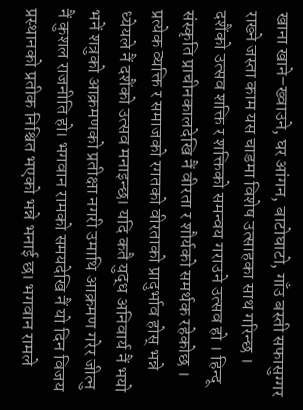खाना खाने–ख्वाउने, घर आंगन, बाटोघाटो, गाँउ बस्ती सफासुग्गर राख्ने जस्ता काम यस चाडमा विशेष उत्साहका साथ गरिन्छ । दशैंको उत्सव शक्ति र शक्तिको समन्वय गराउने उत्सव हो । हिन्दू संस्कृति प्राचीनकालदेखि नैं वीरता र शौर्यको समर्थक रहेकोछ । प्रत्येक व्यक्ति र समाजको रगतको वीरताको प्रादुर्भाव होस् भन्ने ध्येयले नैं दशैंको उत्सव मनाइन्छ। यदि कतै युद्ध अनिवार्य नैं भयो भनें शत्रुको आक्रमणको प्रतीक्षा नगरी उमाथि आक्रमण गरेर जीत्नु नैं कुशल राजनीति हो। भगवान रामको समयदेखि नैं यो दिन विजय प्रस्थानको प्रतीक निश्चित भएको भन्ने भनाई छ। भगवान रामले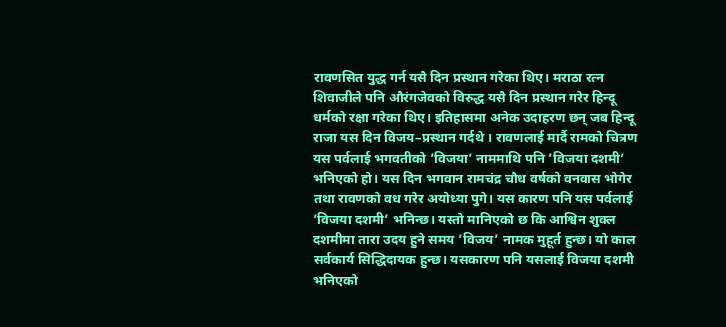रावणसित युद्ध गर्न यसै दिन प्रस्थान गरेका थिए। मराठा रत्न शिवाजीले पनि औरंगजेवको विरुद्ध यसै दिन प्रस्थान गरेर हिन्दू धर्मको रक्षा गरेका थिए। इतिहासमा अनेक उदाहरण छन् जब हिन्दू राजा यस दिन विजय–प्रस्थान गर्दथे । रावणलाई मार्दै रामको चित्रण यस पर्वलाई भगवतीको ’विजया’ नाममाथि पनि ’विजया दशमी’ भनिएको हो। यस दिन भगवान रामचंद्र चौध वर्षको वनवास भोगेर तथा रावणको वध गरेर अयोध्या पुगे। यस कारण पनि यस पर्वलाई ’विजया दशमी’ भनिन्छ। यस्तो मानिएको छ कि आश्विन शुक्ल दशमीमा तारा उदय हुने समय ’विजय’ नामक मुहूर्त हुन्छ। यो काल सर्वकार्य सिद्धिदायक हुन्छ। यसकारण पनि यसलाई विजया दशमी भनिएको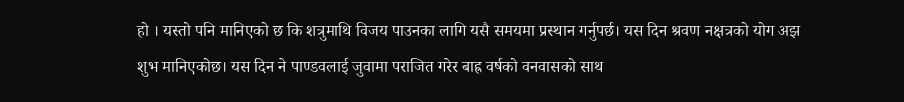हो । यस्तो पनि मानिएको छ कि शत्रुमाथि विजय पाउनका लागि यसै समयमा प्रस्थान गर्नुपर्छ। यस दिन श्रवण नक्षत्रको योग अझ शुभ मानिएकोछ। यस दिन ने पाण्डवलाई जुवामा पराजित गरेर बाह्र वर्षको वनवासको साथ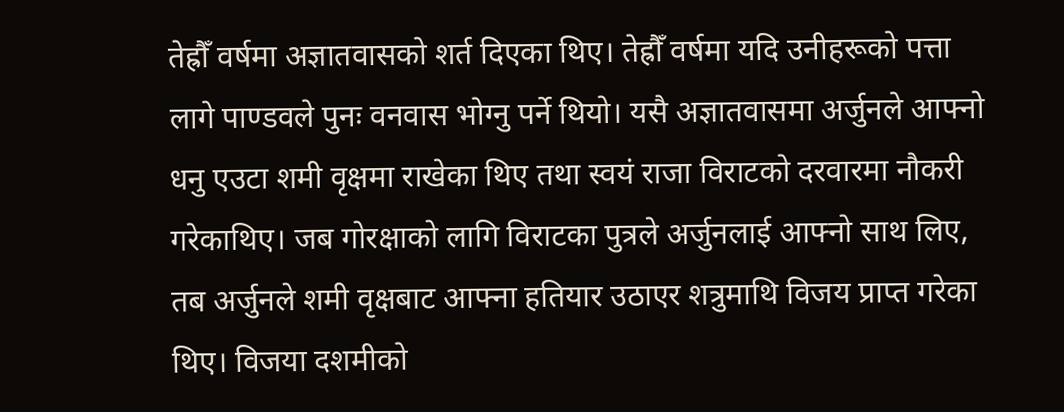तेह्रौँ वर्षमा अज्ञातवासको शर्त दिएका थिए। तेह्रौँ वर्षमा यदि उनीहरूको पत्ता लागे पाण्डवले पुनः वनवास भोग्नु पर्ने थियो। यसै अज्ञातवासमा अर्जुनले आफ्नो धनु एउटा शमी वृक्षमा राखेका थिए तथा स्वयं राजा विराटको दरवारमा नौकरी गरेकाथिए। जब गोरक्षाको लागि विराटका पुत्रले अर्जुनलाई आफ्नो साथ लिए, तब अर्जुनले शमी वृक्षबाट आफ्ना हतियार उठाएर शत्रुमाथि विजय प्राप्त गरेका थिए। विजया दशमीको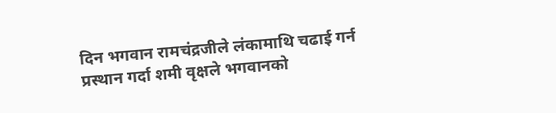दिन भगवान रामचंद्रजीले लंकामाथि चढाई गर्न प्रस्थान गर्दा शमी वृक्षले भगवानको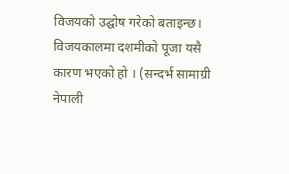विजयको उद्घोष गरेको बताइन्छ। विजयकालमा दशमीको पूजा यसै कारण भएको हो । (सन्दर्भ सामाग्री नेपाली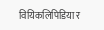वियिकलिपिडिया र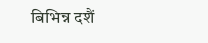बिभिन्न दशैं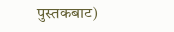पुस्तकबाट)